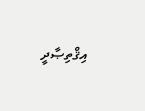އިޤްތިޞާދީ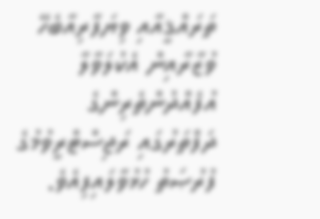ތަރައްޤީއާއި ވިޔަފާރިއާބެހޭ ވުޒާރާއިން އެކުލަވާލާ އުފެއްދުންތެރިންގެ ދަފްތަރުގައި ރަޖިސްޓްރީވުމުގެ ފުރުޞަތު ހުޅުވާލައިފިއެވެ.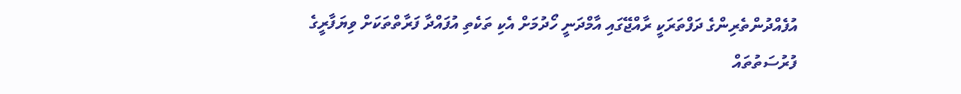އުފެއްދުންތެރިންގެ ދަފްތަރަކީ ރާއްޖޭގައި އާމްދަނީ ހޯދުމަށް އެކި ތަކެތި އުފައްދާ ފަރާތްތަކަށް ވިޔަފާރީގެ ފުރުސަތުތައް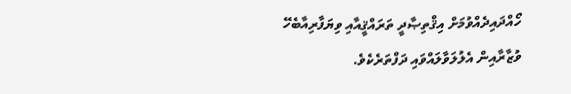ހޯއްދައިދެއްވުމަށް އިޤްތިޞާދީ ތަރައްޤީއާއި ވިޔަފާރިއާބެހޭ ވުޒާރާއިން އެލުލަވާލައްވައި ދަފްތަރެކެވެ.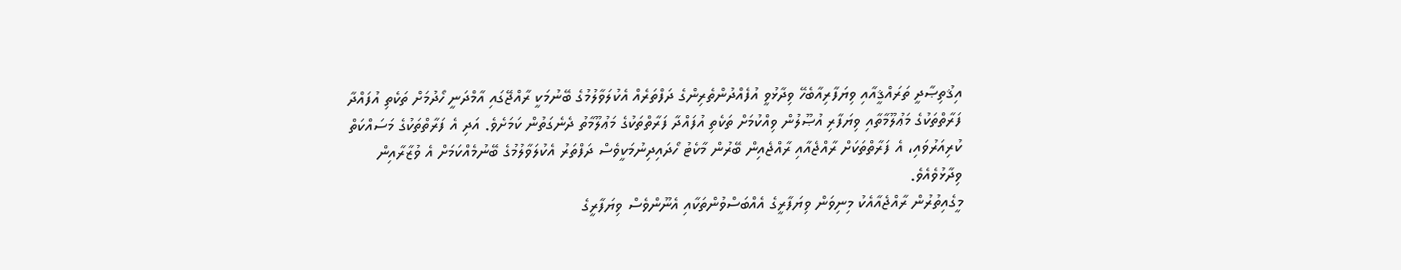އިޤުތިޞާދީ ތަރައްޤީއާއި ވިޔަފާރިއާބެހޭ ވިދާޅުވީ އުފެއްދުންތެރިންގެ ދަފްތަރެއް އެކުލަވާލުމުގެ ބޭނުމަކީ ރާއްޖޭގައި އާމްދަނީ ހޯދުމަށް ތަކެތި އުފައްދާ ފަރާތްތަކުގެ މަޢުލޫމާތާއި ވިޔަފާރި އުޞޫލުން ވިއްކުމަށް ތަކެތި އުފައްދާ ފަރާތްތަކުގެ މަޢުލޫމާތު ދެނެގަތުން ކަމަށެވެ. އަދި އެ ފަރާތްތަކުގެ މަސައްކަތް ކުރިއަރުވައި، އެ ފަރާތްތަކަށް ރާއްޖެއާއި ރާއްޖެއިން ބޭރުން މާކެޓު ހޯދައިދިނުމަކީވެސް ދަފްތަރު އެކުލަވާލުމުގެ ބޭނުމެއްކަމަށް އެ ވުޒާރާއިން ވިދާޅުވެއެވެ.
މީގެއިތުރުން ރާއްޖެއާއެކު މިނިވަން ވިޔަފާރީގެ އެއްބަސްވުންތަކާއި އެނޫންވެސް ވިޔަފާރީގެ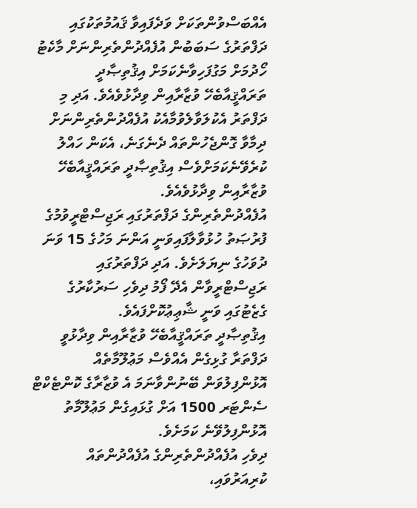އެއްބަސްވުންތަކަށް ވަދެފައިވާ ޤައުމުތަކުގައި ދަފްތަރުގެ ސަބަބުން އުފެއްދުންތެރިންނަށް މާކެޓު ހޯދުމަށް މަގުފަހިވާނެކަމަށް އިޤުތިޞާދީ ތަރައްޤީއާބެހޭ ވުޒާރާއިން ވިދާޅުވެއެވެ. އަދި މި ދަފްތަރު އެކުލަވާލެވުމާއެކު އުފެއްދުންތެރިންނަށް ދިމާވާ ގޮންޖެހުންތައް ދެނެގަނެ، އެކަން ހައްލު ކުރެވޭނެކަމަށްވެސް އިޤުތިޞާދީ ތަރައްޤީއާބެހޭ ވުޒާރާއިން ވިދާޅުވެއެވެ.
އުފެއްދުންތެރިންގެ ދަފްތަރުގައި ރަޖިސްޓްރީވުމުގެ ފުރުޞަތު ހުޅުވާލާފައިވަނީ އަންނަ މަހުގެ 15 ވަނަ ދުވަހުގެ ނިޔަލަށެވެ. އަދި ދަފްތަރުގައި ރަޖިސްޓްރީވާން އެދޭ ފޯމު ދިވެހި ސަރުކާރުގެ ގެޒެޓުގައި ވަނީ ޝާޢިޢުކޮށްފައެވެ.
އިޤުތިޞާދީ ތަރައްޤީއާބެހޭ ވުޒާރާއިން ވިދާޅުވީ ދަފްތަރާ ގުޅިގެން އެއްވެސް މަޢުލޫމާތެއް އޮޅުންފިލުވަން ބޭނުންވާނަމަ އެ ވުޒާރާގެ ކޮންޓެކްޓް ސެންޓަރ 1500 އަށް ގުޅައިގެން މަޢުލޫމާތު އޮޅުންފިލުވޭނެ ކަމަށެވެ.
ދިވެހި އުފެއްދުންތެރިންގެ އުފެއްދުންތައް ކުރިއަރުވައި،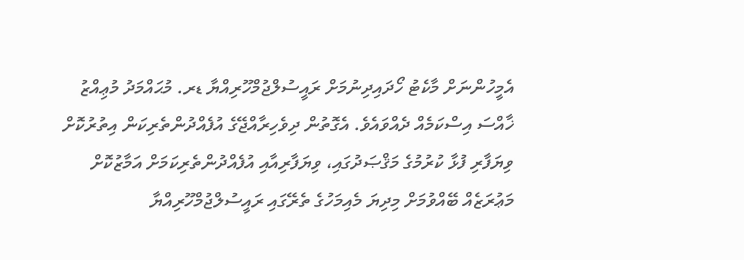އެމީހުންނަށް މާކެޓު ހޯދައިދިނުމަށް ރައީސުލްޖުމްހޫރިއްޔާ ޑރ. މުޙައްމަދު މުޢިއްޒު ޚާއްސަ އިސްކަމެއް ދެއްވައެވެ. އެގޮތުން ދިވެހިރާއްޖޭގެ އުފެއްދުންތެރިކަން އިތުރުކޮށް ވިޔަފާރި ފުޅާ ކުރުމުގެ މަޤްޞަދުގައި، ވިޔަފާރިއާއި އުފެއްދުންތެރިކަމަށް އަމާޒުކޮށް މަޢުރަޒެއް ބޭއްވުމަށް މިދިޔަ މެއިމަހުގެ ތެރޭގައި ރައީސުލްޖުމްހޫރިއްޔާ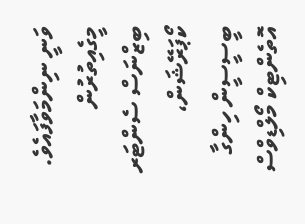ވަނީ ނިންމަވާފައެވެ.
މީގެއިތުރުން ބިޒްނަސް ސެންޓަރ ކޯޕަރޭޝަން، ބީސީސީން ހިންގާ އޮތެންޓިކް މޯލްޑިވްސް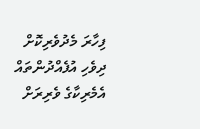ފިހާރަ މެދުވެރިކޮށް ދިވެހި އުފެއްދުންތައް އެމެރިކާގެ ވެރިރަށް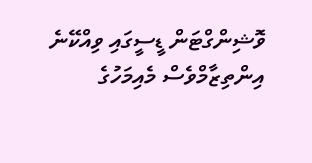ވޮޝިންގްޓަން ޑީސީގައި ވިއްކޭނެ އިންތިޒާމްވެސް މެއިމަހުގެ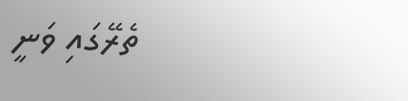ތެރޭގައި ވަނީ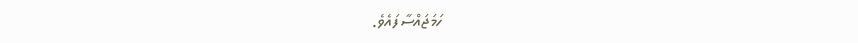ހަމަޖައްސާފައެވެ.